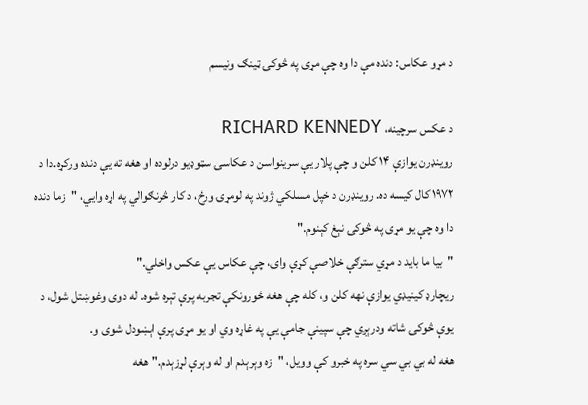د مړو عکاس: دنده مې دا وه چې مړی په څوکۍ ټینګ ونیسم

د عکس سرچینه، RICHARD KENNEDY
روینډرن یوازې ۱۴ کلن و چې پلار یې سرینواسن د عکاسۍ سټوډیو درلوده او هغه ته یې دنده ورکړه.دا د ۱۹۷۲ کال کیسه ده. روینډرن د خپل مسلکي ژوند په لومړۍ ورځ، د کار څرنګوالي په اړه وايي، "زما دنده دا وه چې یو مړی په څوکۍ نېغ کېنوم."
"بیا ما باید د مړي سترګې خلاصې کړې وای، چې عکاس یې عکس واخلي."
ریچارډ کینیډي یوازې نهه کلن و، کله چې هغه ځورونکې تجربه پرې تېره شوه. له دوی وغوښتل شول، د یوې څوکۍ شاته ودرېږي چې سپینې جامې یې په غاړه وي او یو مړی پرې اېښودل شوی و.
هغه له بي بي سي سره په خبرو کې وویل، "زه وېرېدم او له وېرې لړزېدم." هغه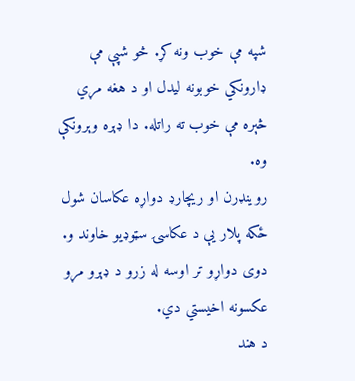شپه مې خوب ونه کړ. څو شپې مې ډارونکي خوبونه لیدل او د هغه مړي څېره مې خوب ته راتله. دا ډېره وېرونکې وه.
روینډرن او ریچارډ دواړه عکاسان شول ځکه پلار یې د عکاسۍ سټوډیو خاوند و. دوی دواړو تر اوسه له زرو د ډېرو مړو عکسونه اخیستي دي.
د هند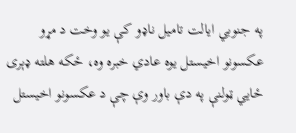په جنوبي ایالت تامیل ناډو کې یو وخت د مړو عکسونو اخیستل یوه عادي خبره وه، ځکه هلته ډېری ځايي ټولنې په دې باور وې چې د عکسونو اخیستل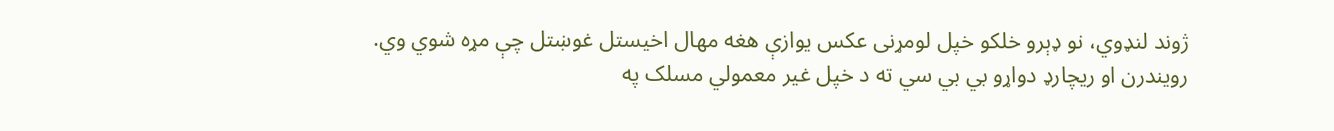ژوند لنډوي، نو ډېرو خلکو خپل لومړنی عکس یوازې هغه مهال اخیستل غوښتل چې مړه شوي وي.
رویندرن او ریچارډ دواړو بي بي سي ته د خپل غیر معمولي مسلک په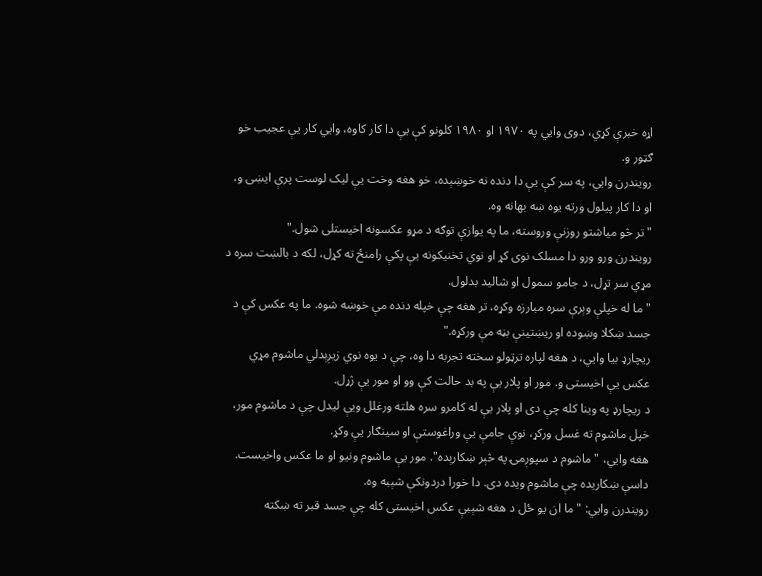اړه خبرې کړي، دوی وايي په ۱۹۷۰ او ۱۹۸۰ کلونو کې یې دا کار کاوه، وايي کار یې عجیب خو ګټور و.
رویندرن وايي، په سر کې یې دا دنده نه خوښېده، خو هغه وخت یې لیک لوست پرې ایښی و، او دا کار پیلول ورته یوه ښه بهانه وه.
"تر څو میاشتو روزنې وروسته، ما په یوازې توګه د مړو عکسونه اخیستلی شول."
رویندرن ورو ورو دا مسلک نوی کړ او نوي تخنیکونه یې پکې رامنځ ته کړل، لکه د بالښت سره د مړي سر تړل، د جامو سمول او شالید بدلول.
"ما له خپلې وېرې سره مبارزه وکړه، تر هغه چې خپله دنده مې خوښه شوه. ما په عکس کې د جسد ښکلا وښوده او ریښتینې بڼه مې ورکړه."
ریچارډ بیا وايي، د هغه لپاره ترټولو سخته تجربه دا وه، چې د یوه نوي زیږېدلي ماشوم مړي عکس یې اخیستی و. مور او پلار یې په بد حالت کې وو او مور یې ژړل.
د ریچارډ په وینا کله چې دی او پلار یې له کامرو سره هلته ورغلل ویې لیدل چې د ماشوم مور، خپل ماشوم ته غسل ورکړ، نوې جامې یې وراغوستې او سینګار یې وکړ.
هغه وایي، "ماشوم د سپوږمۍ په څېر ښکارېده". مور یې ماشوم ونیو او ما عکس واخیست. داسې ښکاریده چې ماشوم ویده دی. دا خورا دردونکې شېبه وه.
رویندرن وايي: "ما ان یو ځل د هغه شېبې عکس اخیستی کله چې جسد قبر ته ښکته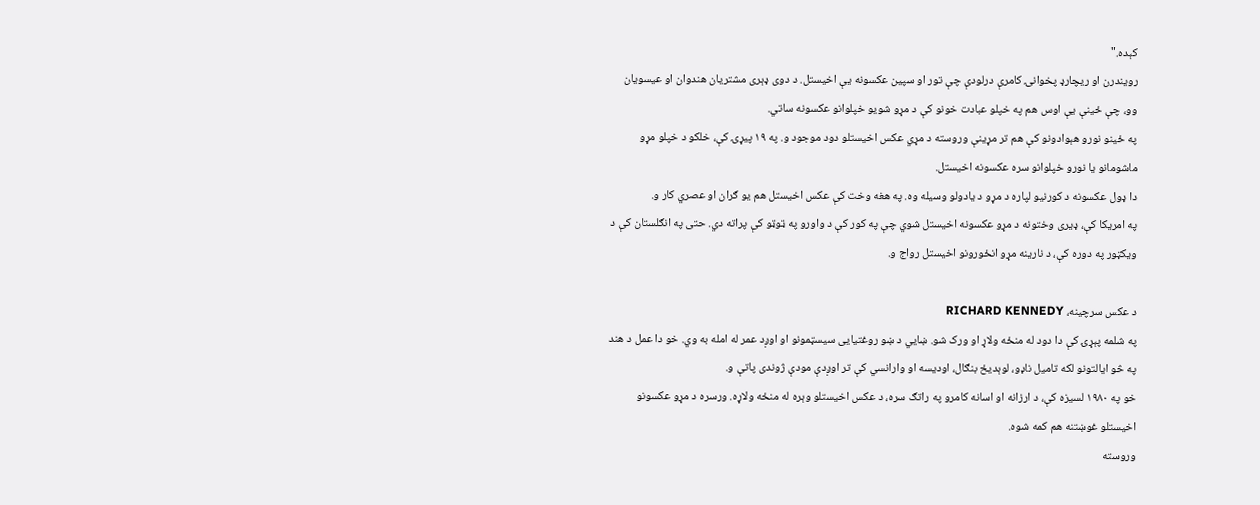کېده."
رویندرن او ریچارډ پخوانۍ کامرې درلودې چې تور او سپین عکسونه یې اخیستل. د دوی ډېری مشتریان هندوان او عیسویان وو، چې ځینې یې اوس هم په خپلو عبادت خونو کې د مړو شویو خپلوانو عکسونه ساتي.
په ځینو نورو هېوادونو کې هم تر مړینې وروسته د مړي عکس اخیستلو دود موجود و. په ۱۹ پیړۍ کې، خلکو د خپلو مړو ماشومانو یا نورو خپلوانو سره عکسونه اخیستل.
دا ډول عکسونه د کورنیو لپاره د مړو د یادولو وسیله وه. په هغه وخت کې عکس اخیستل هم یو ګران او عصري کار و.
په امریکا کې، ډیری وختونه د مړو عکسونه اخیستل شوي چې په کور کې د واورو په ټوټو کې پراته دي. حتی په انګلستان کې د ویکټور په دوره کې، د نارینه مړو انځورونو اخیستل رواج و.

د عکس سرچینه، RICHARD KENNEDY
په شلمه پېړۍ کې دا دود له منځه ولاړ او ورک شو. ښايي د ښو روغتیایی سیسټمونو او اوږد عمر له امله به وي. خو دا عمل د هند په څو ایالتونو لکه تامیل ناډو، لوېدیځ بنګال، اودیسه او وارانسي کې تر اوږدې مودې ژوندی پاتې و.
خو په ۱۹۸۰ لسیزه کې، د ارزانه او اسانه کامرو په راتګ سره، د عکس اخیستلو وېره له منځه ولاړه. ورسره د مړو عکسونو اخیستلو غوښتنه هم کمه شوه.
وروسته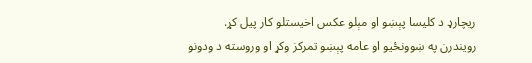ریچارډ د کلیسا پېښو او مېلو عکس اخیستلو کار پیل کړ.
رویندرن په ښوونځیو او عامه پېښو تمرکز وکړ او وروسته د ودونو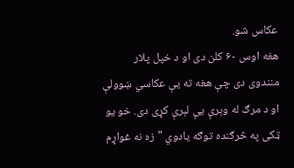عکاس شو.
هغه اوس ۶۰ کلن دی او د خپل پلار منندوی دی چې هغه ته یې عکاسي ښوولې او د مرګ له وېرې یې لېرې کړی دی. خو یو ټکی په څرګنده توګه یادوي "زه نه غواړم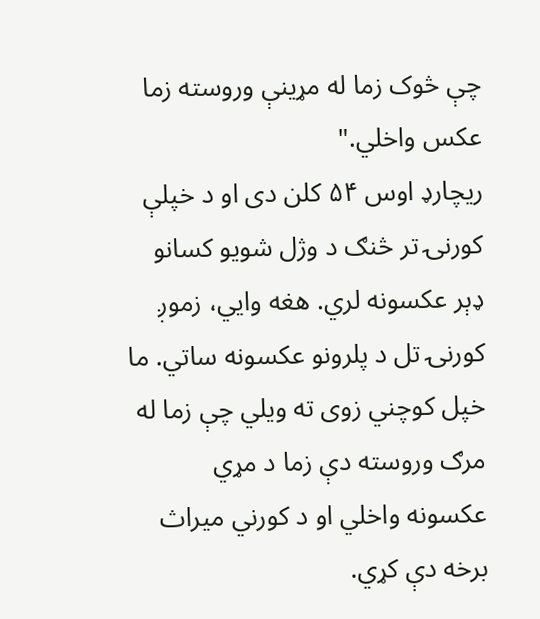چې څوک زما له مړینې وروسته زما عکس واخلي."
ریچارډ اوس ۵۴ کلن دی او د خپلې کورنۍ تر څنګ د وژل شویو کسانو ډېر عکسونه لري. هغه وايي، زموږ کورنۍ تل د پلرونو عکسونه ساتي. ما خپل کوچني زوی ته ویلي چې زما له مرګ وروسته دې زما د مړي عکسونه واخلي او د کورني میراث برخه دې کړي.